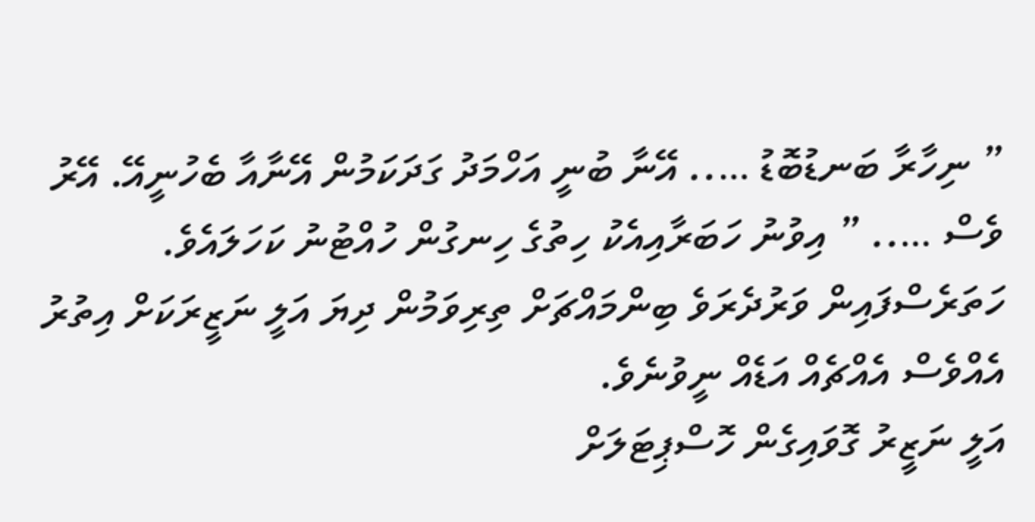” ނިހާރާ ބަނޑުބޮޑު ….. އޭނާ ބުނީ އަހްމަދު ގަދަކަމުން އޭނާއާ ބެހުނީއޭ. އޭރު ވެސް ….. ” އިވުނު ހަބަރާއިއެކު ހިތުގެ ހިނގުން ހުއްޓުނު ކަހަލައެވެ. ހަތަރެސްފައިން ވަރުދެރަވެ ބިންމައްޗަށް ތިރިވަމުން ދިޔަ އަލީ ނަޒީރަކަށް އިތުރު އެއްވެސް އެއްޗެއް އަޑެއް ނީވުނެވެ.
އަލީ ނަޒީރު ގޮވައިގެން ހޮސްޕިޓަލަށް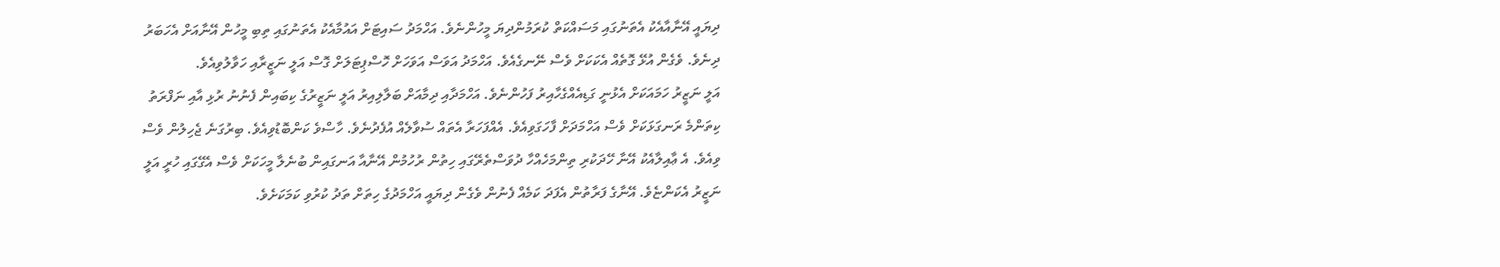ދިޔައީ އޭނާއާއެކު އެތަނުގައި މަސައްކަތް ކުރަމުންދިޔަ މީހުންނެވެ. އަހްމަދު ސައިޓަށް އައުމާއެކު އެތަނުގައި ތިބި މީހުން އޭނާއަށް އެހަބަރު ދިނެވެ. ވެގެން އުޅޭ ގޮތެއް އެކަކަށް ވެސް ނޭނގެއެވެ. އަހްމަދު އަވަސް އަވަހަށް ހޮސްޕިޓަލަށް ގޮސް އަލީ ނަޒީރާއި ހަވާލުވިއެވެ.
އަލީ ނަޒީރު ހަމައަކަށް އެޅުނީ ގަޑިއެއްގެހާއިރު ފަހުންނެވެ. އަހްމަދާއި ދިމާއަށް ބަލާލިއިރު އަލީ ނަޒީރުގެ ކިބައިން ފެނުނު ރުޅި އާއި ނަފްރަތު ކިތަންމެ ރަނގަޅަކަށް ވެސް އަހްމަދަށް ފާހަގަވިއެވެ. އެއްފަހަރާ އެތައް ސުވާލެއް އުފެދުނެވެ. ހާސްވެ ކަންބޮޑުވިއެވެ. ބިރުގަނެ ޖެހިލުން ވެސް ވިއެވެ. އެ ޢާއިލާއެކު އޭނާ ހޭދަކުރި ތިންމަހެއްހާ ދުވަސްތެރޭގައި ހިތުން ރުހުމުން އޭނާއާ އަނގައިން ބުނެލާ މީހަކަށް ވެސް އެގޭގައި ހުރީ އަލީ ނަޒީރު އެކަންޏެވެ. އޭނާގެ ފަރާތުން އެފަދަ ކަމެއް ފެނުން ވެގެން ދިޔައީ އަހްމަދުގެ ހިތަށް ތަދު ކުރުވި ކަމަކަށެވެ.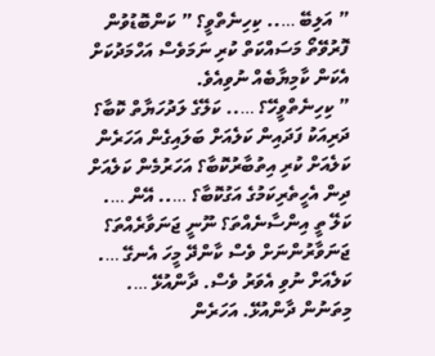” އަލިބޭ ….. ކިހިނެތްވީ؟ ” ކަންބޮޑުވުން ފޮރުވޭތޯ މަސައްކަތް ކުރި ނަމަވެސް އަހްމަދުކަށް އެކަން ކާމިޔާބެއް ނުވިއެވެ.
” ކިހިނެތްވީހޭ؟ ….. ކަލޭގެ ލަދުހަޔާތް ކޮބާ؟ ދަރިއަކު ފަދައިން ކަލެއަށް ބަލައިގެން އަހަރެން ކަލެއަށް ކުރި އިތުބާރުކޮބާ؟ އަހަރުމެން ކަލެއަށް ދިން އެހީތެރިކަމުގެ އަގުކޮބާ؟ ….. އޭން …. ކަލޭ ތީ އިންސާނެއްތަ؟ ނޫނީ ޖަނަވާރެއްތަ؟ ޖަނަވާރުންނަށް ވެސް ކާންދޭ މީހަ އެނގޭ …. ކަލެއަށް ނުވި އެވަރު ވެސް. ދާންއުޅޭ …. މިތަނުން ދާންއުޅޭ. އަހަރެން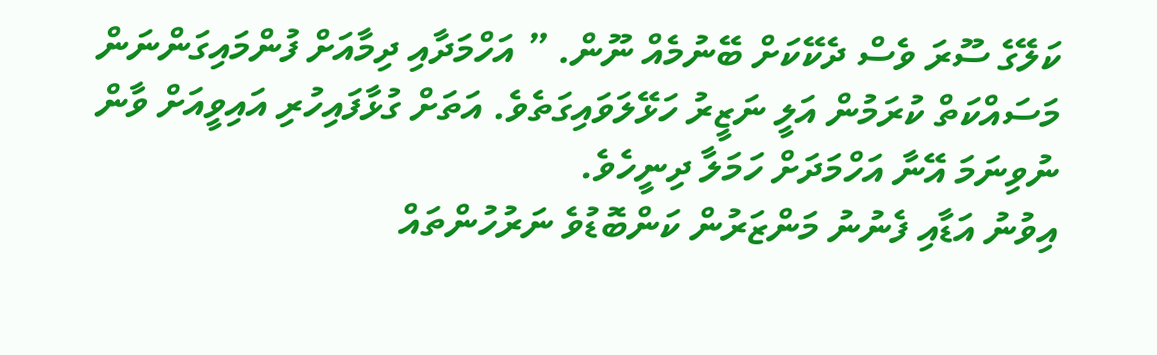ކަލޭގެ ސޫރަ ވެސް ދެކޭކަށް ބޭނުމެއް ނޫން. ” އަހްމަދާއި ދިމާއަށް ފުންމައިގަންނަން މަސައްކަތް ކުރަމުން އަލީ ނަޒީރު ހަޅޭލަވައިގަތެވެ. އަތަށް ގުޅާފައިހުރި އައިވީއަށް ވާން ނުވިނަމަ އޭނާ އަހްމަދަށް ހަމަލާ ދިނީހެވެ.
އިވުނު އަޑާއި ފެނުނު މަންޒަރުން ކަންބޮޑުވެ ނަރުހުންތައް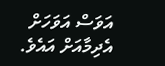އަވަސް އަވަހަށް އެދިމާއަށް އައެވެ.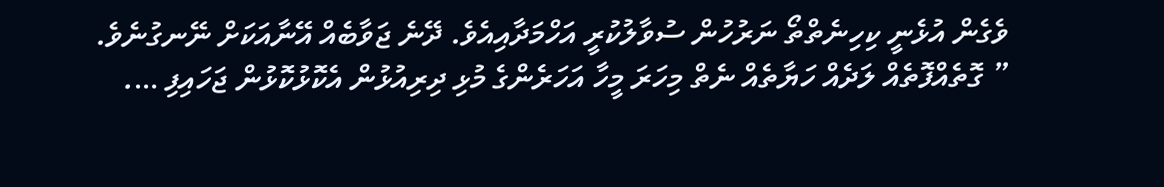ވެގެން އުޅެނީ ކިހިނެތްތޯ ނަރުހުން ސުވާލުކުރީ އަހްމަދާއިއެވެ. ދޭނެ ޖަވާބެއް އޭނާއަކަށް ނޭނގުނެވެ.
” ގޮތެއްފޮތެއް ލަދެއް ހަޔާތެއް ނެތް މިހަރަ މީހާ އަހަރެންގެ މުޅި ދިރިއުޅުން އެކޮޅުކޮޅުން ޖަހައިފި ….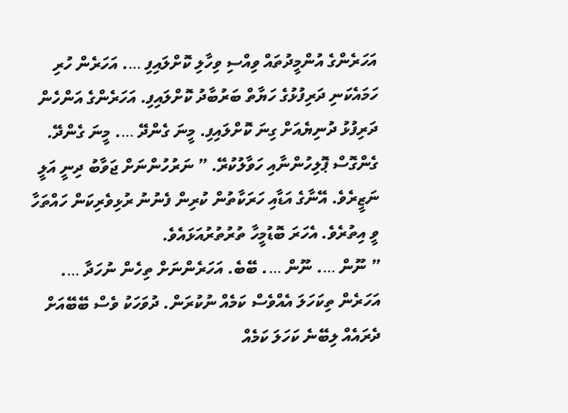އަހަރެންގެ އުންމީދުތައް ވިއްސި ވިހާލި ކޮށްލައިފި …. އަހަރެން ހުރި ހަމައެކަނި ދަރިފުޅުގެ ހަޔާތް ބަރުބާދު ކޮށްލައިފި. އަހަރެންގެ އަންހެން ދަރިފުޅު ދުނިޔެއަށް ގިނަ ކޮށްލައިފި. މީނަ ގެންދޭ …. މީނަ ގެންދޭ. ގެންގޮސް ޕޮލިހުންނާއި ހަވާލުކުރޭ. ” ނަރުހުންނަށް ޖަވާބު ދިނީ އަލީ ނަޒީރެވެ. އޭނާގެ އަޑާއި ހަރަކާތުން ކުރިން ފެނުނު ރުޅިވެރިކަން ހައްތަހާ ވީ އިތުރެވެ. އެހަރަ ބޮޑުމީހާ ތުރުތުރުއަޅައެވެ.
” ނޫން …. ނޫން …. ބޭބެ. އަހަރެންނަށް ތިހެން ނުހަދާ …. އަހަރެން ތިކަހަލަ އެއްވެސް ކަމެއް ނުކުރަން. ދުވަހަކު ވެސް ބޭބޭއަށް ދެރައެއް ލިބޭނެ ކަހަލަ ކަމެއް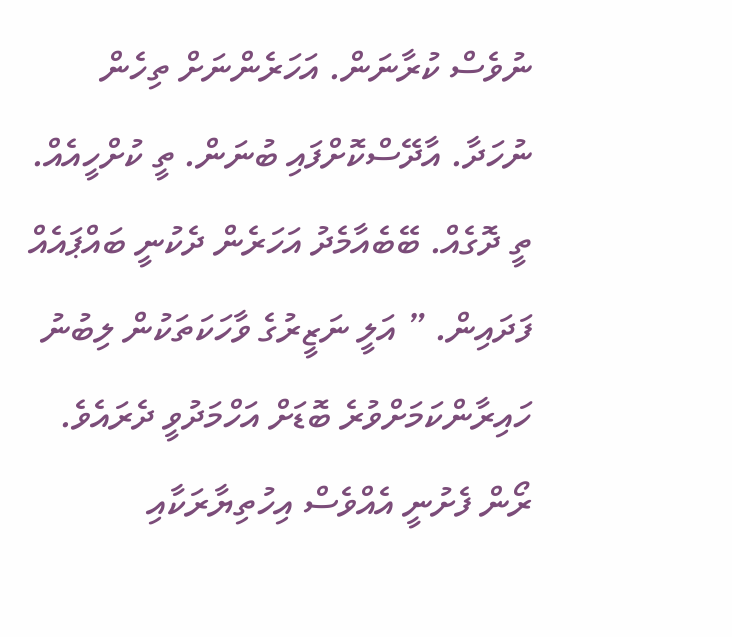ނުވެސް ކުރާނަން. އަހަރެންނަށް ތިހެން ނުހަދާ. އާދޭސްކޮށްފައި ބުނަން. ތީ ކުށްހީއެއް. ތީ ދޮގެއް. ބޭބެއާމެދު އަހަރެން ދެކުނީ ބައްޕައެއް ފަދައިން. ” އަލީ ނަޒީރުގެ ވާހަކަތަކުން ލިބުނު ހައިރާންކަމަށްވުރެ ބޮޑަށް އަހްމަދުވީ ދެރައެވެ. ރޯން ފެށުނީ އެއްވެސް އިހުތިޔާރަކާއި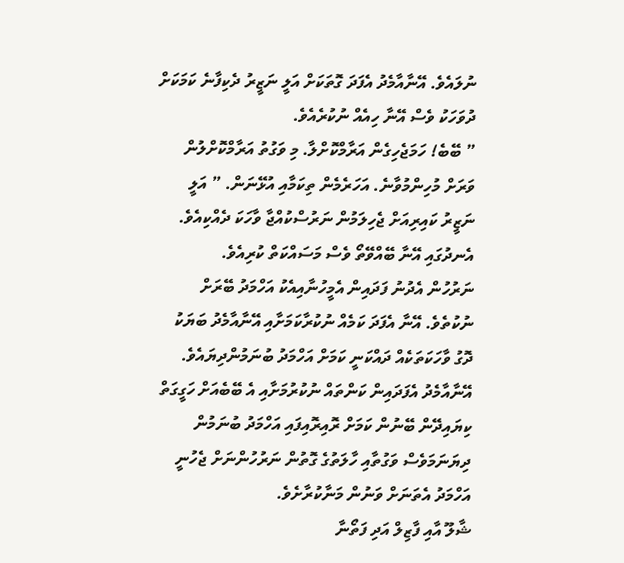ނުލައެވެ. އޭނާއާމެދު އެފަދަ ގޮތަކަށް އަލީ ނަޒީރު ދެކިފާނެ ކަމަކަށް ދުވަހަކު ވެސް އޭނާ ހިއެއް ނުކުރެއެވެ.
” ބޭބެ! ހަމަޖެހިގެން އަރާމްކޮށްލާ. މި ވަގުތު އަރާމްކޮށްލުން ވަރަށް މުހިންމުވާނެ. އަހަރެމެން ތިކަމާއި އުޅޭނަން. ” އަލީ ނަޒީރު ކައިރިއަށް ޖެހިލަމުން ނަރުސްކުއްޖާ ވާހަކަ ދެއްކިއެވެ. އެނދުގައި އޭނާ ބޭއްވޭތޯ ވެސް މަސައްކަތް ކުރިއެވެ.
ނަރުހުން އެދުނު ފަދައިން އެމީހުނާއިއެކު އަހްމަދު ބޭރަށް ނުކުތެވެ. އޭނާ އެފަދަ ކަމެއް ނުކުރާކަމަށާއި އޭނާއާމެދު ބަޔަކު ދޮގު ވާހަކަތަކެއް ދައްކަނީ ކަމަށް އަހްމަދު ބުނަމުންދިޔައެވެ. އޭނާއާމެދު އެފަދައިން ކަންތައް ނުކުރުމަށާއި އެ ބޭބެއަށް ހަގީގަތް ކިޔައިދޭން ބޭނުން ކަމަށް ރޮއިރޮއިފައި އަހްމަދު ބުނަމުން ދިޔަނަމަވެސް ވަގުތާއި ހާލަތުގެ ގޮތުން ނަރުހުންނަށް ޖެހުނީ އަހްމަދު އެތަނަށް ވަނުން މަނާކުރާށެވެ.
ޝާލޫ އާއި ފާޒިލް އަދި ފަތޯނާ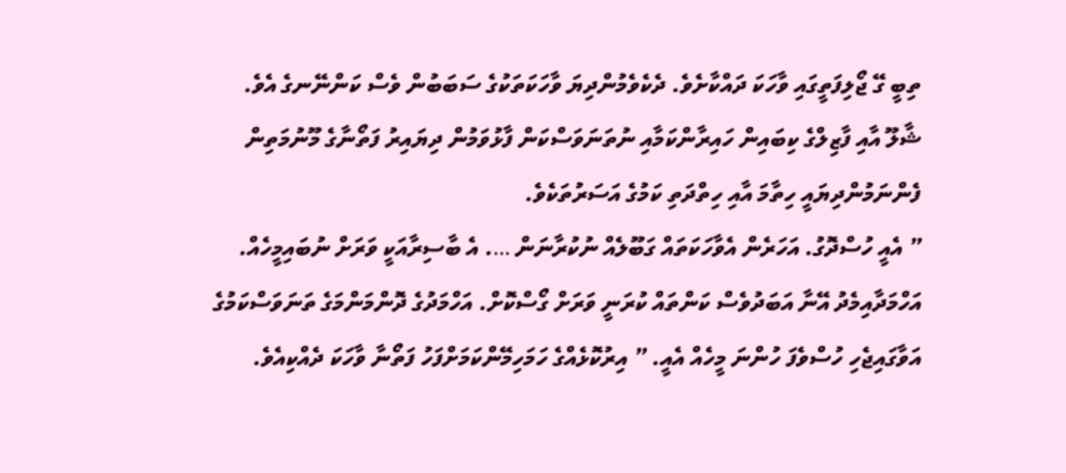ތިބީ ގޭ ޖޯލިފަތީގައި ވާހަކަ ދައްކާށެވެ. ދެކެވެމުންދިޔަ ވާހަކަތަކުގެ ސަބަބުން ވެސް ކަންނޭނގެ އެވެ. ޝާލޫ އާއި ފާޒިލްގެ ކިބައިން ހައިރާންކަމާއި ނުތަނަވަސްކަން ފާޅުވަމުން ދިޔައިރު ފަތޯނާގެ މޫނުމަތިން ފެންނަމުންދިޔައީ ހިތާމަ އާއި ހިތްދަތި ކަމުގެ އަސަރުތަކެވެ.
” އެއީ ހުސްދޮގު. އަހަރެން އެވާހަކަތައް ގަބޫލެއް ނުކުރާނަން …. އެ ބާސިރާއަކީ ވަރަށް ނުބައިމީހެއް. އަހްމަދާއިމެދު އޭނާ އަބަދުވެސް ކަންތައް ކުރަނީ ވަރަށް ގޯސްކޮށް. އަހްމަދުގެ ދޮންމަންމަގެ ތަނަވަސްކަމުގެ އަވާގައިޖެހި ހުސްވެފަ ހުންނަ މީހެއް އެއީ. ” އިރުކޮޅެއްގެ ހަމަހިމޭންކަމަށްފަހު ފަތޯނާ ވާހަކަ ދެއްކިއެވެ.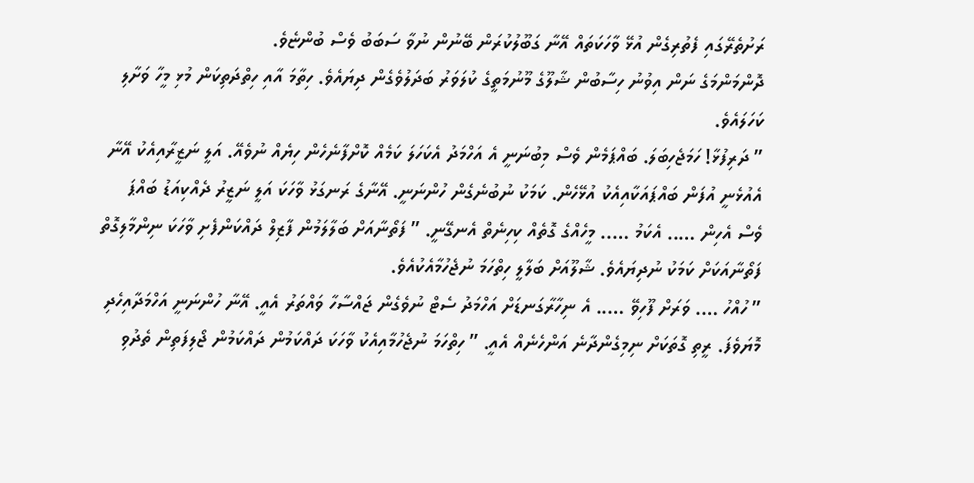ރަށުތެރޭގައި ފެތުރިގެން އުޅޭ ވާހަކަތައް އޭނާ ގަބޫލުކުރަން ބޭނުން ނުވާ ސަބަބު ވެސް ބުންޏެވެ.
ދޮންމަންމަގެ ނަން އިވުނު ހިސާބުން ޝާލޫގެ މޫނުމަތީގެ ކުލަވަރު ބަދަލުވެގެން ދިޔައެވެ. ހިތާމަ އާއި ހިތްދަތިކަން މުޅި މީހާ ވަށާލި ކަހަލައެވެ.
” ދަރިފުޅާ! ހަމަޖެހިބަލަ. ބައްޕަމެން ވެސް މިބުނަނީ އެ އަހްމަދު އެކަހަލަ ކަމެއް ކޮށްފާނެހެން ހިޔެއް ނުވެއޭ. އަލީ ނަޒީރާއިއެކު އޭނާ އެއުޅެނީ އުފަން ބައްޕައަކާއިއެކު އުޅޭހެން. ކަމަކު ނުބުނެގެން ހުންނަނީ. އޭނާގެ ރަނގަޅު ވާހަކަ އަލީ ނަޒީރު ދެއްކިއަޑު ބައްޕަ ވެސް އެހިން ….. އެކަމު ….. މީހެއްގެ ގޮތެއް ކިހިނެތް އެނގޭނީ. ” ފަތޯނާއަށް ބަލާލަމުން ފާޒިލް ދައްކަންފެށި ވާހަކަ ނިންމާލިގޮތް ފަތޯނާއަކަށް ކަމަކު ނުދިޔައެވެ. ޝާލޫއަށް ބަލާލީ ހިތްހަމަ ނުޖެހުމާއެކުއެވެ.
” ހުއްހު …. ވަރަށް ފޫހިވޭ ….. އެ ނިހާރާގަނޑަށް އަހްމަދު ސެޓް ނުވެގެން ޖައްސާހާ ވައްތަރު އެއީ. އޭނާ ހުންނަނީ އަހްމަދާއިހެދި މޮޔަވެފަ. ރީތި ގޮތަކަށް ނިމިގެންދާނެ އަންހެނެއް އެއީ. ” ހިތްހަމަ ނުޖެހުމާއިއެކު ވާހަކަ ދައްކަމުން ދައްކަމުން ޖޯލިފަތިން ތެދުވި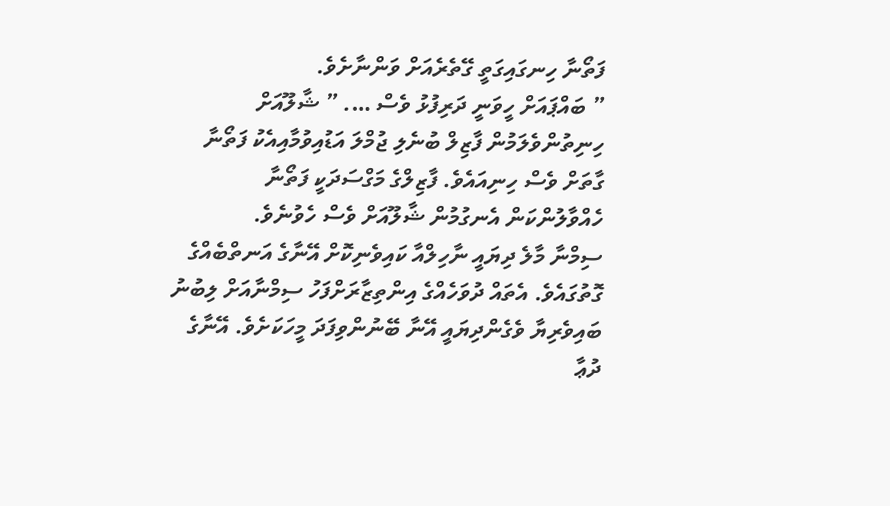ފަތޯނާ ހިނގައިގަތީ ގޭތެރެއަށް ވަންނާށެވެ.
” ބައްޕައަށް ހީވަނީ ދަރިފުޅު ވެސް …. ” ޝާލޫއަށް ހިނިތުންވެލަމުން ފާޒިލް ބުނެލި ޖުމްލަ އަޑުއިވުމާއިއެކު ފަތޯނާ ގާތަށް ވެސް ހިނިއައެވެ. ފާޒިލްގެ މަގްސަދަކީ ފަތޯނާ ހެއްވާލުންކަން އެނގުމުން ޝާލޫއަށް ވެސް ހެވުނެވެ.
ސިމްނާ މާލެ ދިޔައީ ނާހިލްއާ ކައިވެނިކޮށް އޭނާގެ އަނތްބެއްގެ ގޮތުގައެވެ. އެތައް ދުވަހެއްގެ އިންތިޒާރަށްފަހު ސިމްނާއަށް ލިބުނު ބައިވެރިޔާ ވެގެންދިޔައީ އޭނާ ބޭނުންވިފަދަ މީހަކަށެވެ. އޭނާގެ ދުޢާ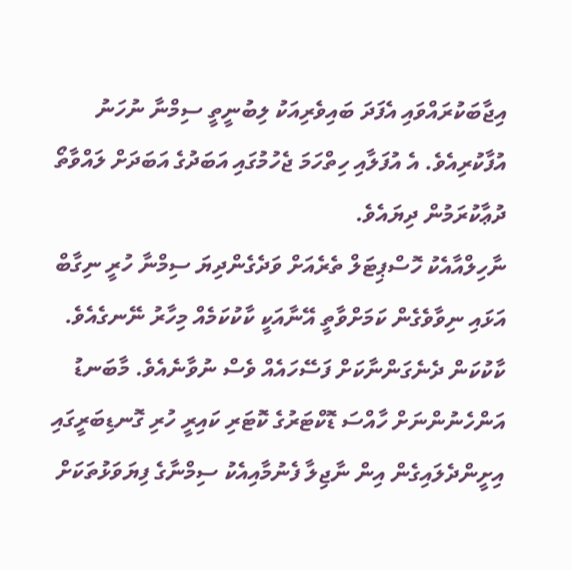އިޖާބަކުރައްވައި އެފަދަ ބައިވެރިއަކު ލިބުނީތީ ސިމްނާ ނުހަނު އުފާކުރިއެވެ. އެ އުފަލާއި ހިތްހަމަ ޖެހުމުގައި އަބަދުގެ އަބަދަށް ލައްވާތޯ ދުޢާކުރަމުން ދިޔައެވެ.
ނާހިލްއާއެކު ހޮސްޕިޓަލް ތެރެއަށް ވަދެގެންދިޔަ ސިމްނާ ހުރީ ނިގާބް އަޅައި ނިވާވެގެން ކަމަށްވާތީ އޭނާއަކީ ކާކުކަމެއް މިހާރު ނޭނގެއެވެ. ކާކުކަން ދެނެގަންނާކަށް ފަސޭހައެއް ވެސް ނުވާނެއެވެ. މާބަނޑު އަންހެނުންނަށް ހާއްސަ ޑޮކްޓަރުގެ ކޮޓަރި ކައިރީ ހުރި ގޮނޑިބަރީގައި އިށީންދެލައިގެން އިން ނާޖިލާ ފެނުމާއިއެކު ސިމްނާގެ ފިޔަވަޅުތަކަށް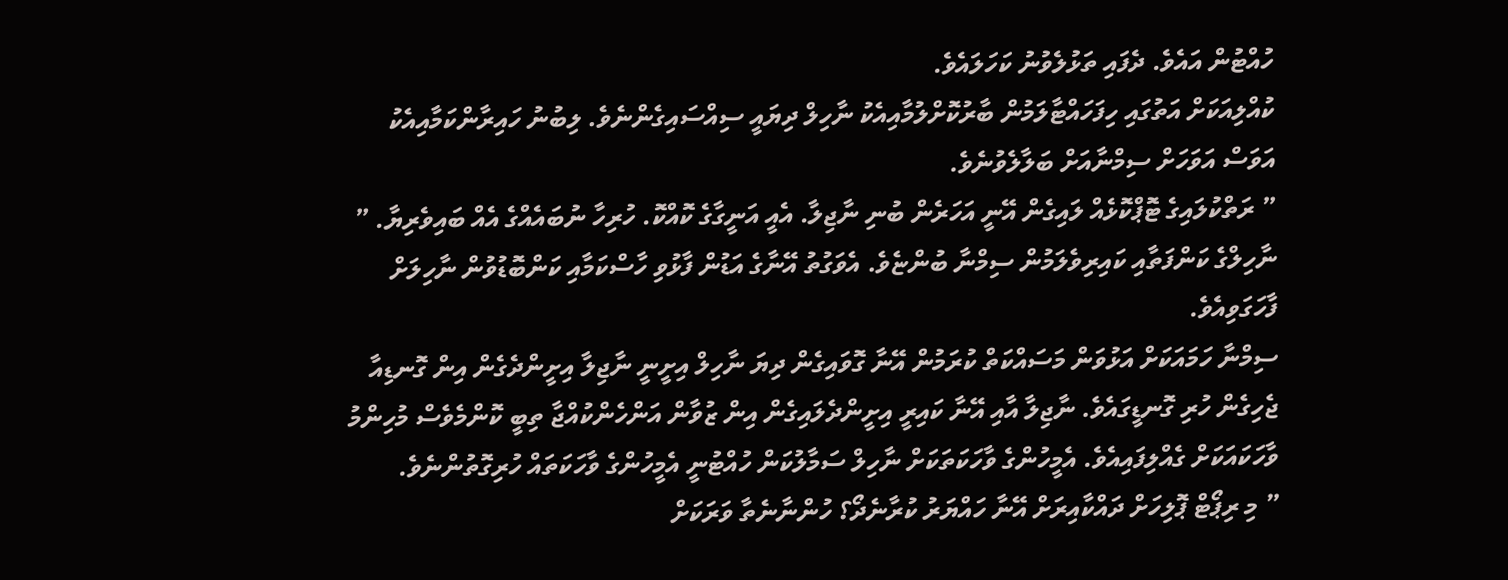ހުއްޓުން އައެވެ. ދެފައި ތަޅުލެވުނު ކަހަލައެވެ.
ކުއްލިއަކަށް އަތުގައި ހިފަހައްޓާލަމުން ބާރުކޮށްލުމާއިއެކު ނާހިލް ދިޔައީ ސިއްސައިގެންނެވެ. ލިބުނު ހައިރާންކަމާއިއެކު އަވަސް އަވަހަށް ސިމްނާއަށް ބަލާލެވުނެވެ.
” ރަތްކުލައިގެ ޓޮޕްކޮޅެއް ލައިގެން އޭނީ އަހަރެން ބުނި ނާޖިލާ. އެއީ އަނީގާގެ ކޮއްކޮ. ހުރިހާ ނުބައެއްގެ އެއް ބައިވެރިޔާ. ” ނާހިލްގެ ކަންފަތާއި ކައިރިވެލަމުން ސިމްނާ ބުންޏެވެ. އެވަގުތު އޭނާގެ އަޑުން ފާޅުވި ހާސްކަމާއި ކަންބޮޑުވުން ނާހިލަށް ފާހަގަވިއެވެ.
ސިމްނާ ހަމައަކަށް އަޅުވަން މަސައްކަތް ކުރަމުން އޭނާ ގޮވައިގެން ދިޔަ ނާހިލް އިށީނީ ނާޖިލާ އިށީންދެގެން އިން ގޮނޑިއާ ޖެހިގެން ހުރި ގޮނޑީގައެވެ. ނާޖިލާ އާއި އޭނާ ކައިރީ އިށީންދެލައިގެން އިން ޒުވާން އަންހެންކުއްޖާ ތިބީ ކޮންމެވެސް މުހިންމު ވާހަކައަކަށް ގެއްލިފައިއެވެ. އެމީހުންގެ ވާހަކަތަކަށް ނާހިލް ސަމާލުކަން ހުއްޓުނީ އެމީހުންގެ ވާހަކަތައް ހުރިގޮތުންނެވެ.
” މި ރިޕޯޓް ޕޮލިހަށް ދައްކާއިރަށް އޭނާ ހައްޔަރު ކުރާނެދޯ؟ ހުންނާނެތާ ވަރަކަށް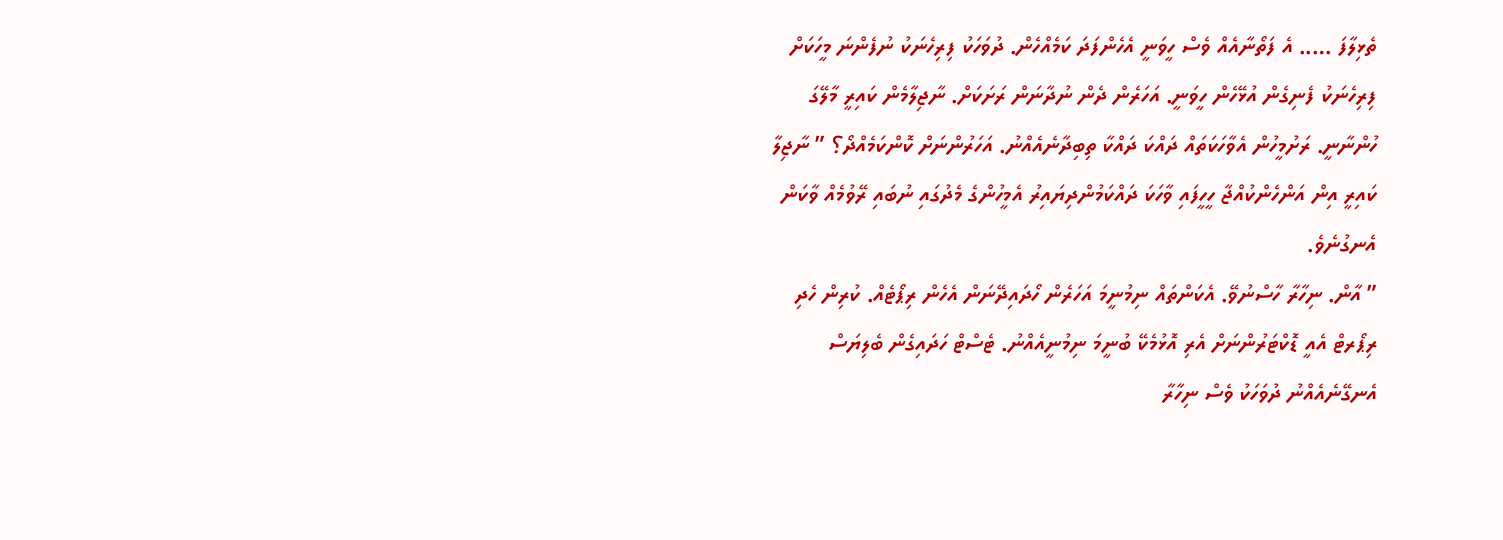ތެޅިލާފަ ….. އެ ފަތޯނާއެއް ވެސް ހީވަނީ އެހެންފަދަ ކަމެއްހެން. ދުވަހަކު ފިރިހެނަކު ނުފެންނަ މީހަކަށް ފިރިހެނަކު ފެނިގެން އުޅޭހެން ހީވަނީ. އަހަރެން ދެން ނުދާނަން ރަށަކަށް. ނާޖިލާމެން ކައިރީ މާލޭގަ ހުންނާނީ. ރަށުމީހުން އެވާހަކަތައް ދައްކަ ދައްކާ ތިބިދާނެއެއްނު. އަހަރުންނަށް ކޮންކަމެއްދޯ؟ ” ނާޖިލާ ކައިރީ އިން އަންހެންކުއްޖާ ހީހީފައި ވާހަކަ ދައްކަމުންދިޔައިރު އެމީހުންގެ މެދުގައި ނުބައި ރޭވުމެއް ވާކަން އެނގުނެވެ.
” އާން. ނިހާރާ ހާސްނުވޭ. އެކަންތައް ނިމުނީމަ އަހަރެން ހޯދައިދޭނަން އެހެން ރިޕޯޓެއް. ކުރިން ހެދި ރިޕޯރޓް އެއީ ޑޮކްޓަރުންނަށް އެރި އޮޅުމެކޭ ބުނީމަ ނިމުނީއެއްނު. ޓެސްޓް ހަދައިގެން ބެލިޔަސް އެނގޭނެއެއްނު ދުވަހަކު ވެސް ނިހާރާ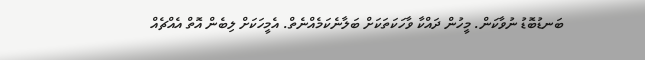ބަނޑުބޮޑު ނުވާކަން. މީހުން ދައްކާ ވާހަކަތަކަށް ބަލާނެކަމެއްނެތް. އެމީހަކަށް ލިބެން އޮތް އެއްޗެއް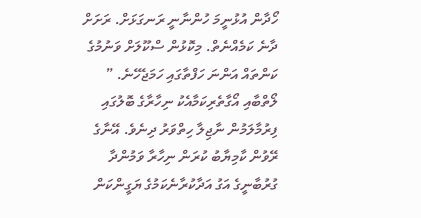ހޯދާން އުޅުނީމަ ހުންނާނީ ރަނގަޅަށް. ރަށަށް ދާނެ ކަމެއްނެތް. މިކޮޅުން ސްކޫލަށް ވަނުމުގެ ކަންތައް އަންނަ ހަފްތާގައި ހަމަޖެހޭނެ. ” ލޯތްބާއި އޯގާތެރިކަމާއެކު ނިހާރާގެ ބޮލުގައި ފިރުމާލަމުން ނާޖިލާ ހިތްވަރު ދިނެވެ. އޭނާގެ ރޭވުން ކާމިޔާބު ކުރަން ނިހާރާ ވަމުންދާ ގުރުބާނީގެ އަގު އަދާކުރާނެކަމުގެ ޔަގީންކަން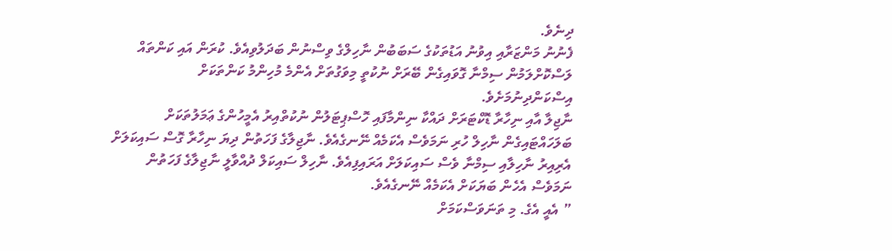ދިނެވެ.
ފެނުނު މަންޒަރާއި އިވުނު އަޑުތަކުގެ ސަބަބުން ނާހިލްގެ ވިސްނުން ބަދަލުވިއެވެ. ކުރަން އައި ކަންތައް ލަސްކޮށްލަމުން ސިމްނާ ގޮވައިގެން ބޭރަށް ނުކުތީ މިވަގުތަށް އެންމެ މުހިންމު ކަންތަކަށް އިސްކަންދިނުމަށެވެ.
ނާޖިލާ އާއި ނިހާރާ ޑޮކްޓަރަށް ދައްކާ ނިންމާފައި ހޮސްޕިޓަލުން ނުކުތްއިރު އެމީހުންގެ ޢަމަލުތަކަށް ބަލަހައްޓައިގެން ނާހިލް ހުރި ނަމަވެސް އެކަމެއް ނޭނގެއެވެ. ނާޖިލާގެ ފަހަތުން ދިޔަ ނިހާރާ ގޮސް ސައިކަލަށް އެރިއިރު ނާހިލާއި ސިމްނާ ވެސް ސައިކަލަށް އަރައިފިއެވެ. ނާހިލް ސައިކަލް ދުއްވާލީ ނާޖިލާގެ ފަހަތުން ނަމަވެސް އެހެން ބަޔަކަށް އެކަމެއް ނޭނގެއެވެ.
” އެއީ އެގެ. މި ތަނަވަސްކަމަށް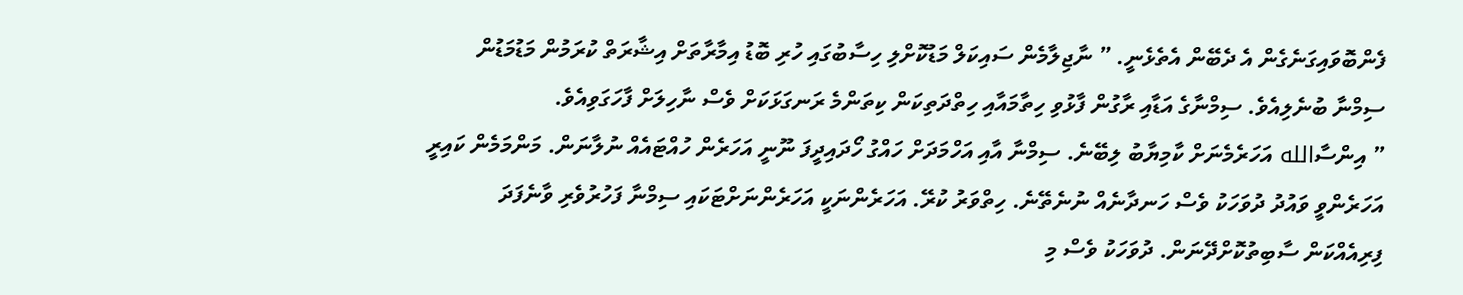ފެންބޮވައިގަނެގެން އެ ދެބޭން އެތެޅެނީ. ” ނާޖިލާމެން ސައިކަލް މަޑުކޮށްލި ހިސާބުގައި ހުރި ބޮޑު އިމާރާތަށް އިޝާރަތް ކުރަމުން މަޑުމަޑުން ސިމްނާ ބުނެލިއެވެ. ސިމްނާގެ އަޑާއި ރާގުން ފާޅުވި ހިތާމައާއި ހިތްދަތިކަން ކިތަންމެ ރަނގަޅަކަށް ވެސް ނާހިލަށް ފާހަގަވިއެވެ.
” އިންސާالله އަހަރެމެނަށް ކާމިޔާބު ލިބޭނެ. ސިމްނާ އާއި އަހްމަދަށް ހައްގު ހޯދައިދީފަ ނޫނީ އަހަރެން ހުއްޓައެއް ނުލާނަން. މަންމަމެން ކައިރީ އަހަރެންވީ ވައުދު ދުވަހަކު ވެސް ހަނދާނެއް ނުނެތޭނެ. ހިތްވަރު ކުރޭ. އަހަރެންނަކީ އަހަރެންނަށްޓަކައި ސިމްނާ ފަހުރުވެރި ވާނެފަދަ ފިރިއެއްކަން ސާބިތުކޮށްދޭނަން. ދުވަހަކު ވެސް މި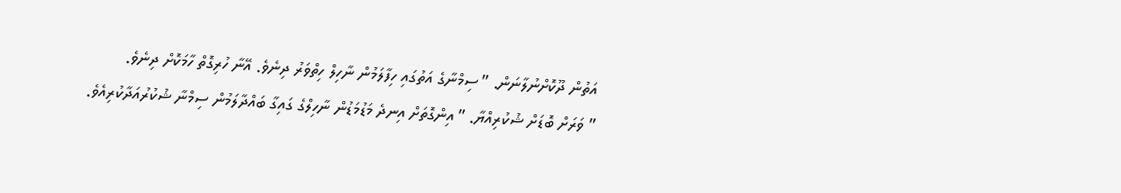އަތުން ދޫކޮށްނުލާނަން. ” ސިމްނާގެ އަތުގައި ހިފާލަމުން ނާހިލް ހިތްވަރު ދިނެވެ. އޭނާ ހުރިގޮތް ހާމަކޮށް ދިނެވެ.
” ވަރަށް ބޮޑަށް ޝުކުރިއްޔާ. ” އިންގޮތަށް އިނދެ މަޑުމަޑުން ނާހިލްގެ ގައިގާ ބައްދާލަމުން ސިމްނާ ޝުކުރުއަދާކުރިއެވެ.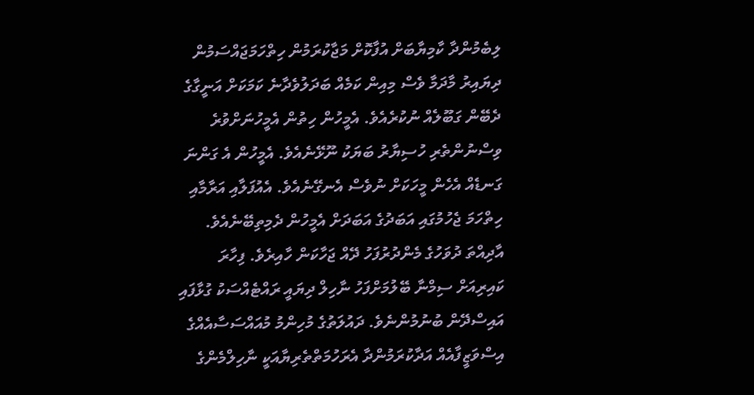ލިބެމުންދާ ކާމިޔާބަށް އުފާކޮށް މަޖާކުރަމުން ހިތްހަމަޖައްސަމުން ދިޔައިރު މާދަމާ ވެސް މިއިން ކަމެއް ބަދަލުވެދާނެ ކަމަކަށް އަނީގާގެ ދެބޭން ގަބޫލެއް ނުކުރެއެވެ. އެމީހުން ހިތުން އެމީހުނަށްވުރެ ވިސްނުންތެރި ހުސިޔާރު ބަޔަކު ނޫޅޭނެއެވެ. އެމީހުން އެ ގަންނަ ގަނޑެއް އެހެން މީހަކަށް ނުވެސް އެނގޭނެއެވެ. އެއުފަލާއި އަރާމާއި ހިތްހަމަ ޖެހުމުގައި އަބަދުގެ އަބަދަށް އެމީހުން ދެމިތިބޭނެއެވެ.
އާދިއްތަ ދުވަހުގެ މެންދުރުފަހު ދޭއް ޖަހާކަން ހާއިރެވެ. ފިހާރަ ކައިރިއަށް ސިމްނާ ބޭލުމަށްފަހު ނާހިލް ދިޔައީ ރައްޓެއްސަކު ގުޅާފައި އައިސްދޭން ބުނުމުންނެވެ. ދައުލަތުގެ މުހިންމު މުއައްސަސާއެއްގެ އިސްވަޒީފާއެއް އަދާކުރަމުންދާ އެރަހުމަތްތެރިޔާއަކީ ނާހިލްމެންގެ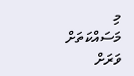މި މަސައްކަތަށް ވަރަށް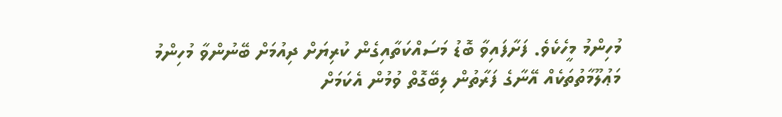މުހިންމު މީހެކެވެ. ފަށާފައިވާ ބޮޑު މަސައްކަތާއިގެން ކުރިޔަށް ދިއުމަށް ބޭނުންވާ މުހިންމު މަޢުލޫމާތުތަކެއް އޭނާގެ ފަރާތުން ލިބޭގޮތް ވުމުން އެކަމަށް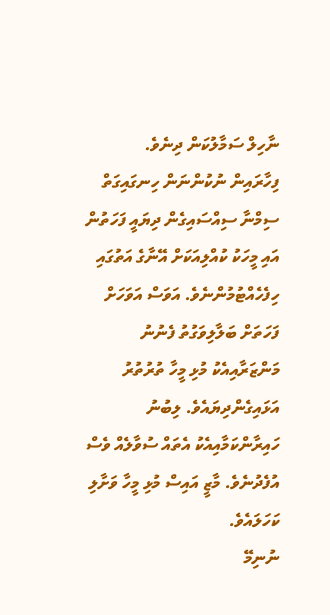ނާހިލް ސަމާލުކަން ދިނެވެ.
ފިހާރައިން ނުކުންނަން ހިނގައިގަތް ސިމްނާ ސިއްސައިގެން ދިޔައީ ފަހަތުން އައި މީހަކު ކުއްލިއަކަށް އޭނާގެ އަތުގައި ހިފެހެއްޓުމުންނެވެ. އަވަސް އަވަހަށް ފަހަތަށް ބަލާލިވަގުތު ފެނުނު މަންޒަރާއިއެކު މުޅި މީހާ ތުރުތުރު އަޅައިގެންދިޔައެވެ. ލިބުނު ހައިރާންކަމާއިއެކު އެތައް ސުވާލެއް ވެސް އުފެދުނެވެ. މާޒީ އައިސް މުޅި މީހާ ވަށާލި ކަހަލައެވެ.
ނުނިމޭ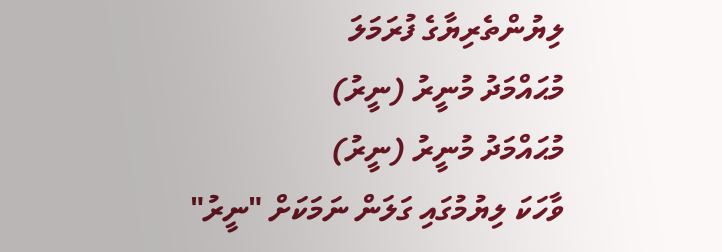ލިޔުންތެރިޔާގެ ފުރަމަލަ
މުޙައްމަދު މުނީރު (ނީރު)
މުޙައްމަދު މުނީރު (ނީރު)
ވާހަކަ ލިޔުމުގައި ގަލަން ނަމަކަށް "ނީރު"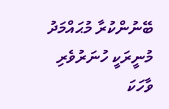ބޭނުންކުރާ މުޙައްމަދު މުނީރަކީ ހުނަރުވެރި ވާހަކަ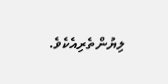ލިޔުންތެރިއެކެވެ.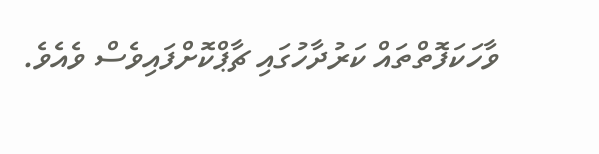ވާހަކަފޮތްތައް ކަރުދާހުގައި ޗާޕްކޮށްފައިވެސް ވެއެވެ.